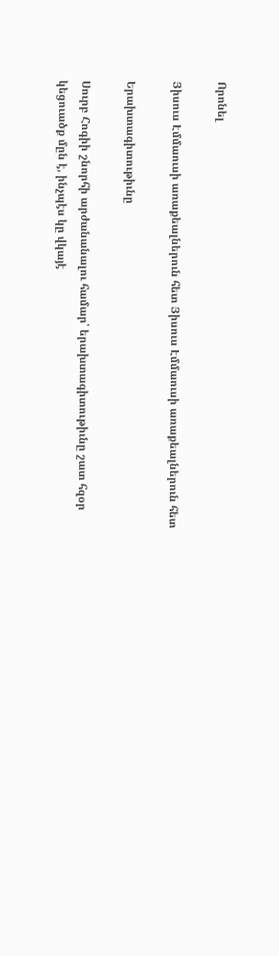Որոնել

Յիսուս Էմմաուսի առաքեալներուն հետ Յիսուս Էմմաուսի առաքեալներուն հետ

Երախտագիտութիւնը

Սուրբ Հոգիի շնորհի արժանանալու համար՝ երախտագիտութիւնը շատ հզօր կեցուածք մըն է, ինչպէս կը վկայէ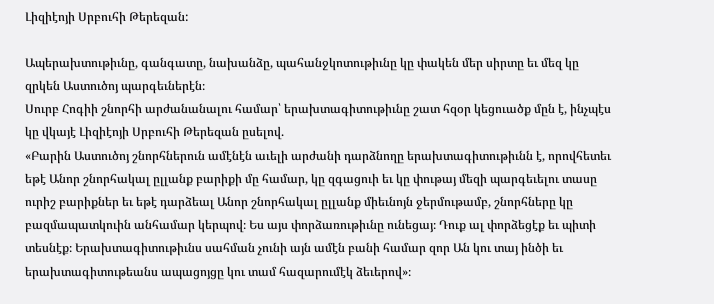Լիզիէոյի Սրբուհի Թերեզան:

Ապերախտութիւնը, գանգատը, նախանձը, պահանջկոտութիւնը կը փակեն մեր սիրտը եւ մեզ կը զրկեն Աստուծոյ պարգեւներէն։
Սուրբ Հոգիի շնորհի արժանանալու համար՝ երախտագիտութիւնը շատ հզօր կեցուածք մըն է, ինչպէս կը վկայէ Լիզիէոյի Սրբուհի Թերեզան ըսելով.
«Բարին Աստուծոյ շնորհներուն ամէնէն աւելի արժանի դարձնողը երախտագիտութիւնն է, որովհետեւ եթէ Անոր շնորհակալ ըլլանք բարիքի մը համար, կը զգացուի եւ կը փութայ մեզի պարգեւելու տասը ուրիշ բարիքներ եւ եթէ դարձեալ Անոր շնորհակալ ըլլանք միեւնոյն ջերմութամբ, շնորհները կը բազմապատկուին անհամար կերպով։ Ես այս փորձառութիւնը ունեցայ։ Դուք ալ փորձեցէք եւ պիտի տեսնէք։ Երախտագիտութիւնս սահման չունի այն ամէն բանի համար զոր Ան կու տայ ինծի եւ երախտագիտութեանս ապացոյցը կու տամ հազարումէկ ձեւերով»։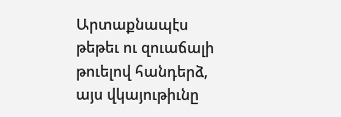Արտաքնապէս թեթեւ ու զուաճալի թուելով հանդերձ, այս վկայութիւնը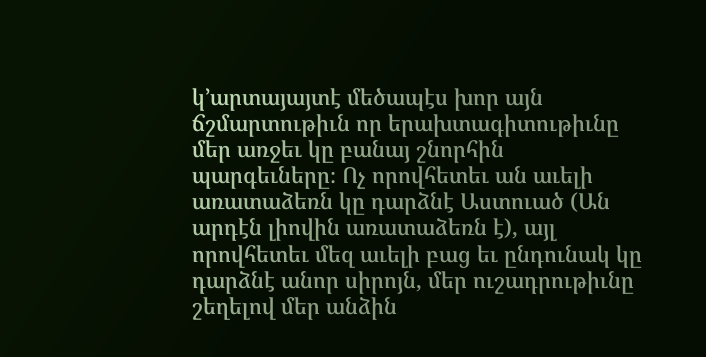կ’արտայայտէ մեծապէս խոր այն ճշմարտութիւն որ երախտագիտութիւնը մեր առջեւ կը բանայ շնորհին պարգեւները։ Ոչ որովհետեւ ան աւելի առատաձեռն կը դարձնէ Աստուած (Ան արդէն լիովին առատաձեռն է), այլ որովհետեւ մեզ աւելի բաց եւ ընդունակ կը դարձնէ անոր սիրոյն, մեր ուշադրութիւնը շեղելով մեր անձին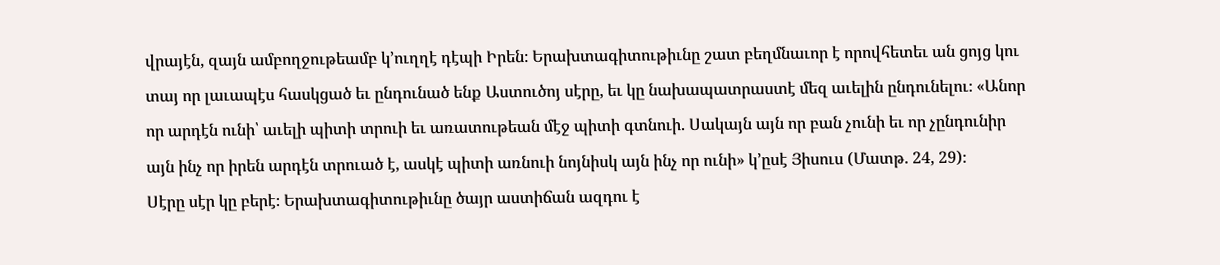վրայէն, զայն ամբողջութեամբ կ’ուղղէ դէպի Իրեն։ Երախտագիտութիւնը շատ բեղմնաւոր է որովհետեւ ան ցոյց կու տայ որ լաւապէս հասկցած եւ ընդունած ենք Աստուծոյ սէրը, եւ կը նախապատրաստէ մեզ աւելին ընդունելու։ «Անոր որ արդէն ունի՝ աւելի պիտի տրուի եւ առատութեան մէջ պիտի գտնուի. Սակայն այն որ բան չունի եւ որ չընդունիր այն ինչ որ իրեն արդէն տրուած է, ասկէ պիտի առնուի նոյնիսկ այն ինչ որ ունի» կ’ըսէ Յիսուս (Մատթ. 24, 29)։
Սէրը սէր կը բերէ։ Երախտագիտութիւնը ծայր աստիճան ազդու է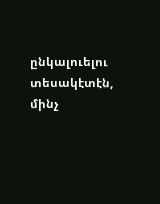ընկալուելու տեսակէտէն, մինչ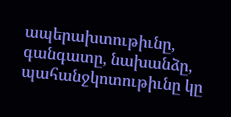ապերախտութիւնը, գանգատը, նախանձը, պահանջկոտութիւնը կը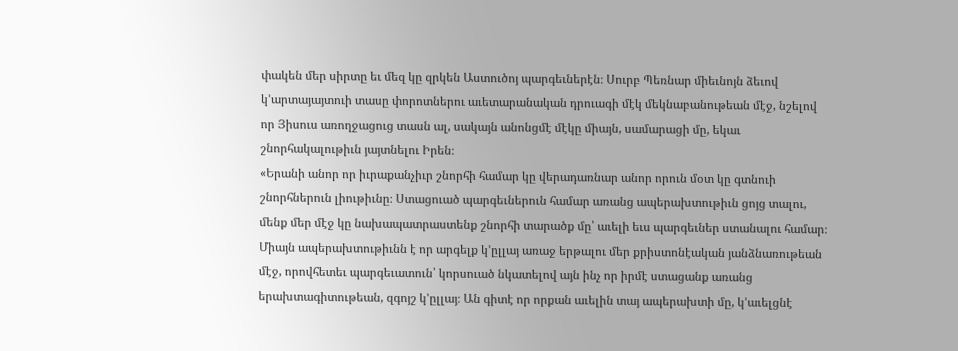փակեն մեր սիրտը եւ մեզ կը զրկեն Աստուծոյ պարգեւներէն։ Սուրբ Պեռնար միեւնոյն ձեւով կ’արտայայտուի տասը փորոտներու աւետարանական դրուագի մէկ մեկնաբանութեան մէջ, նշելով որ Յիսուս առողջացուց տասն ալ, սակայն անոնցմէ մէկը միայն, սամարացի մը, եկաւ շնորհակալութիւն յայտնելու Իրեն։
«Երանի անոր որ իւրաքանչիւր շնորհի համար կը վերադառնար անոր որուն մօտ կը գտնուի շնորհներուն լիութիւնը։ Ստացուած պարգեւներուն համար առանց ապերախտութիւն ցոյց տալու, մենք մեր մէջ կը նախապատրաստենք շնորհի տարածք մը՝ աւելի եւս պարգեւներ ստանալու համար։ Միայն ապերախտութիւնն է որ արգելք կ’ըլլայ առաջ երթալու մեր քրիստոնէական յանձնառութեան մէջ, որովհետեւ պարգեւատուն՝ կորսուած նկատելով այն ինչ որ իրմէ ստացանք առանց երախտագիտութեան, զգոյշ կ’ըլլայ։ Ան գիտէ որ որքան աւելին տայ ապերախտի մը, կ’աւելցնէ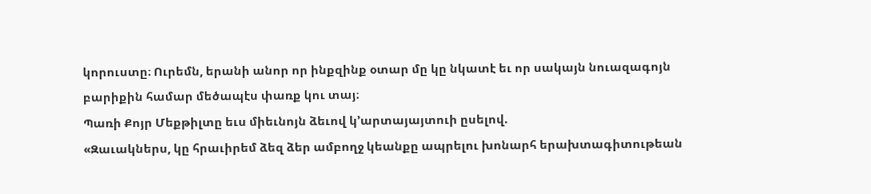կորուստը։ Ուրեմն, երանի անոր որ ինքզինք օտար մը կը նկատէ եւ որ սակայն նուազագոյն բարիքին համար մեծապէս փառք կու տայ։
Պառի Քոյր Մեքթիլտը եւս միեւնոյն ձեւով կ’արտայայտուի ըսելով.
«Զաւակներս, կը հրաւիրեմ ձեզ ձեր ամբողջ կեանքը ապրելու խոնարհ երախտագիտութեան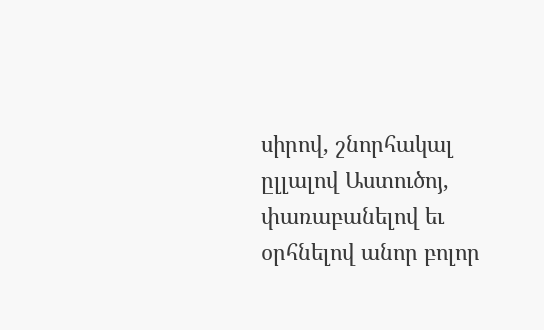սիրով, շնորհակալ ըլլալով Աստուծոյ, փառաբանելով եւ օրհնելով անոր բոլոր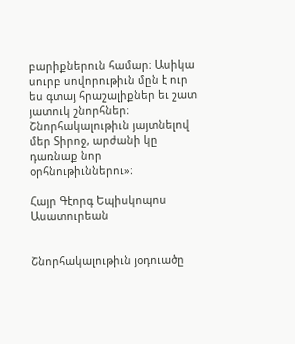բարիքներուն համար։ Ասիկա սուրբ սովորութիւն մըն է ուր ես գտայ հրաշալիքներ եւ շատ յատուկ շնորհներ։ Շնորհակալութիւն յայտնելով մեր Տիրոջ, արժանի կը դառնաք նոր օրհնութիւններու»։

Հայր Գէորգ Եպիսկոպոս Ասատուրեան


Շնորհակալութիւն յօդուածը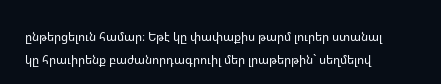ընթերցելուն համար։ Եթէ կը փափաքիս թարմ լուրեր ստանալ կը հրաւիրենք բաժանորդագրուիլ մեր լրաթերթին` սեղմելով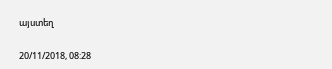այստեղ

20/11/2018, 08:28